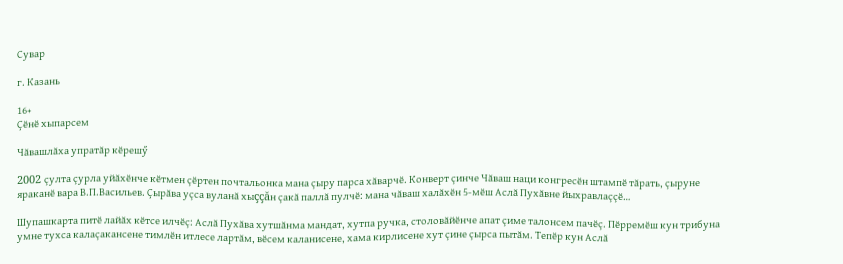Сувар

г. Казань

16+
Çӗнӗ хыпарсем

Чăвашлăха упратăр кӗрешӳ

2002 çулта çурла уйăхӗнче кӗтмен çӗртен почтальонка мана çыру парса хăварчӗ. Конверт çинче Чăваш наци конгресӗн штампӗ тăрать, çыруне яраканӗ вара В.П.Васильев. Çырăва уçса вуланă хыççăн çакă паллă пулчӗ: мана чăваш халăхӗн 5-мӗш Аслă Пухăвне йыхравлаççӗ…

Шупашкарта питӗ лайăх кӗтсе илчӗç: Аслă Пухăва хутшăнма мандат, хутпа ручка, столовăйӗнче апат çиме талонсем пачӗç. Пӗрремӗш кун трибуна умне тухса калаçакансене тимлӗн итлесе лартăм, вӗсем каланисене, хама кирлисене хут çине çырса пытăм. Тепӗр кун Аслă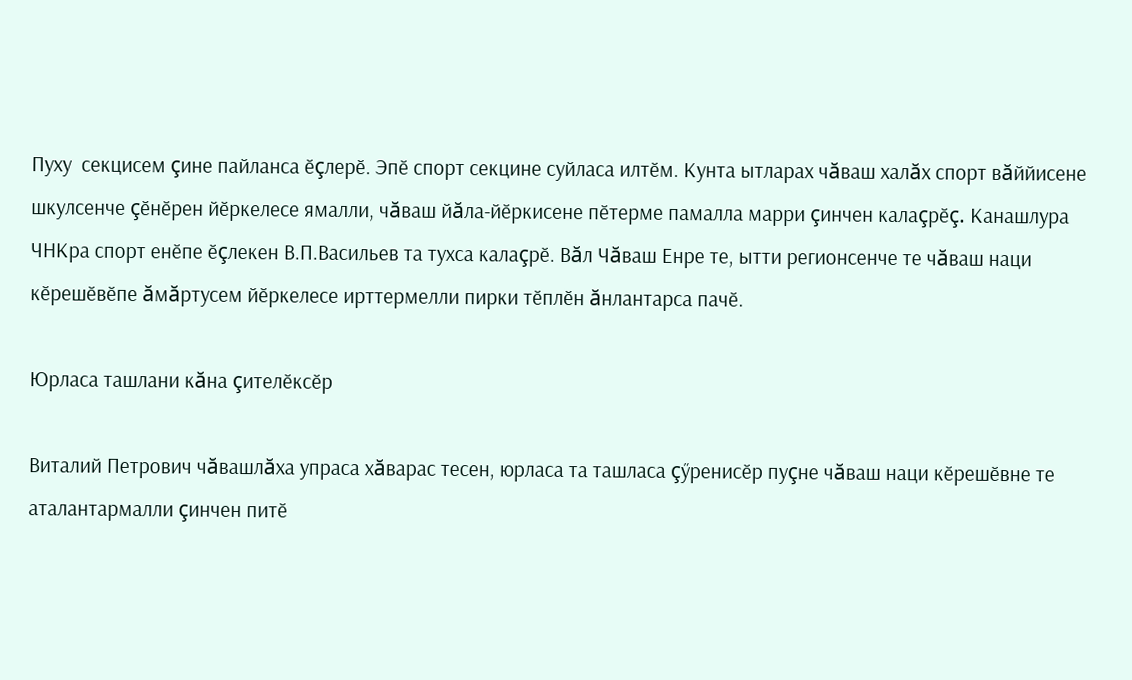Пуху  секцисем çине пайланса ӗçлерӗ. Эпӗ спорт секцине суйласа илтӗм. Кунта ытларах чăваш халăх спорт вăййисене шкулсенче çӗнӗрен йӗркелесе ямалли, чăваш йăла-йӗркисене пӗтерме памалла марри çинчен калаçрӗç. Канашлура ЧНКра спорт енӗпе ӗçлекен В.П.Васильев та тухса калаçрӗ. Вăл Чăваш Енре те, ытти регионсенче те чăваш наци кӗрешӗвӗпе ăмăртусем йӗркелесе ирттермелли пирки тӗплӗн ăнлантарса пачӗ.

Юрласа ташлани кăна çителӗксӗр

Виталий Петрович чăвашлăха упраса хăварас тесен, юрласа та ташласа çӳренисӗр пуçне чăваш наци кӗрешӗвне те аталантармалли çинчен питӗ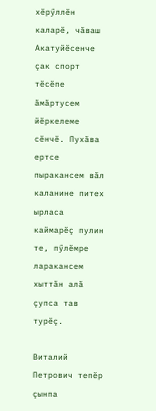хӗрӳллӗн каларӗ, чăваш Акатуйӗсенче çак спорт тӗсӗпе ăмăртусем йӗркелеме сӗнчӗ. Пухăва ертсе пыракансем вăл каланине питех ырласа каймарӗç пулин те, пӳлӗмре ларакансем хыттăн алă çупса тав турӗç.

Виталий Петрович тепӗр çынпа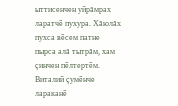ыттисенчен уйрăмрах ларатчӗ пухура. Хăюлăх пухса вӗсем патне пырса алă тытрăм, хам çинчен пӗлтертӗм. Виталий çумӗнче лараканӗ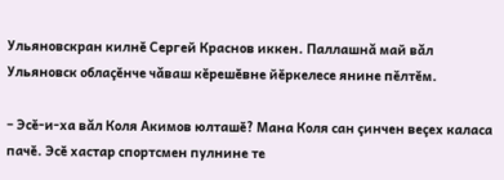Ульяновскран килнӗ Сергей Краснов иккен. Паллашнă май вăл Ульяновск облаçӗнче чăваш кӗрешӗвне йӗркелесе янине пӗлтӗм.

– Эсӗ-и-ха вăл Коля Акимов юлташӗ? Мана Коля сан çинчен веçех каласа пачӗ. Эсӗ хастар спортсмен пулнине те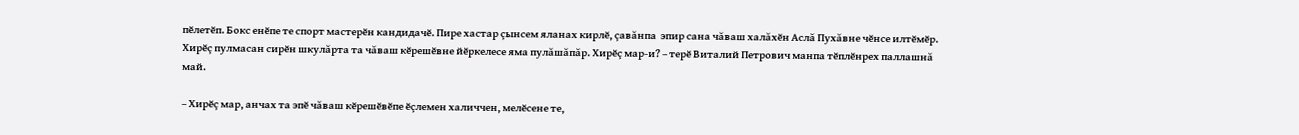пӗлетӗп. Бокс енӗпе те спорт мастерӗн кандидачӗ. Пире хастар çынсем яланах кирлӗ, çавăнпа  эпир сана чăваш халăхӗн Аслă Пухăвне чӗнсе илтӗмӗр. Хирӗç пулмасан сирӗн шкулăрта та чăваш кӗрешӗвне йӗркелесе яма пулăшăпăр. Хирӗç мар-и? – терӗ Виталий Петрович манпа тӗплӗнрех паллашнă май.

– Хирӗç мар, анчах та эпӗ чăваш кӗрешӗвӗпе ӗçлемен халиччен, мелӗсене те,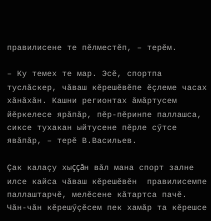правилисене те пӗлместӗп, – терӗм.

– Ку темех те мар. Эсӗ, спортпа туслăскер, чăваш кӗрешӗвӗпе ӗçлеме часах хăнăхăн. Кашни регионтах ăмăртусем йӗркелесе ярăпăр, пӗр-пӗринпе паллашса, сиксе тухакан ыйтусене пӗрле сӳтсе явăпăр, – терӗ В.Васильев.

Çак калаçу хыççăн вăл мана спорт залне илсе кайса чăваш кӗрешӗвӗн  правилисемпе паллаштарчӗ, мелӗсене кăтартса пачӗ. Чăн-чăн кӗрешӳçӗсем пек хамăр та кӗрешсе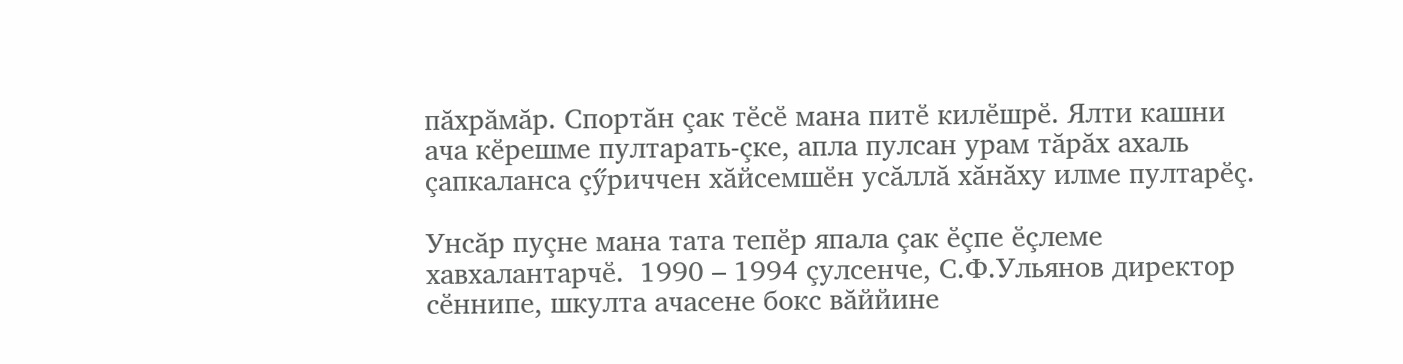пăхрăмăр. Спортăн çак тӗсӗ мана питӗ килӗшрӗ. Ялти кашни ача кӗрешме пултарать-çке, апла пулсан урам тăрăх ахаль çапкаланса çӳриччен хăйсемшӗн усăллă хăнăху илме пултарӗç.

Унсăр пуçне мана тата тепӗр япала çак ӗçпе ӗçлеме хавхалантарчӗ.  1990 – 1994 çулсенче, С.Ф.Ульянов директор сӗннипе, шкулта ачасене бокс вăййине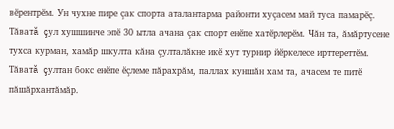вӗрентрӗм. Ун чухне пире çак спорта аталантарма районти хуçасем май туса памарӗç.  Тăватă çул хушшинче эпӗ 30 ытла ачана çак спорт енӗпе хатӗрлерӗм. Чăн та, ăмăртусене тухса курман, хамăр шкулта кăна çулталăкне икӗ хут турнир йӗркелесе ирттереттӗм. Тăватă çултан бокс енӗпе ӗçлеме пăрахрăм, паллах куншăн хам та, ачасем те питӗ пăшăрхантăмăр.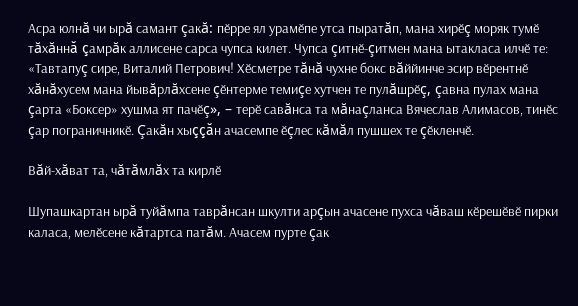Асра юлнă чи ырă самант çакă: пӗрре ял урамӗпе утса пыратăп, мана хирӗç моряк тумӗ тăхăннă çамрăк аллисене сарса чупса килет. Чупса çитнӗ-çитмен мана ытакласа илчӗ те: «Тавтапуç сире, Виталий Петрович! Хӗсметре тăнă чухне бокс вăййинче эсир вӗрентнӗ хăнăхусем мана йывăрлăхсене çӗнтерме темиçе хутчен те пулăшрӗç, çавна пулах мана çарта «Боксер» хушма ят пачӗç», – терӗ савăнса та мăнаçланса Вячеслав Алимасов, тинӗс çар пограничникӗ. Çакăн хыççăн ачасемпе ӗçлес кăмăл пушшех те çӗкленчӗ.

Вăй-хăват та, чăтăмлăх та кирлӗ

Шупашкартан ырă туйăмпа таврăнсан шкулти арçын ачасене пухса чăваш кӗрешӗвӗ пирки каласа, мелӗсене кăтартса патăм. Ачасем пурте çак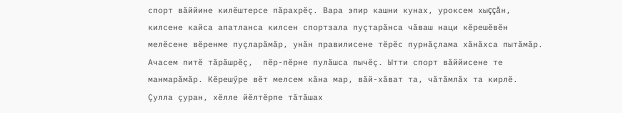спорт вăййине килӗштерсе пăрахрӗç. Вара эпир кашни кунах, уроксем хыççăн, килсене кайса апатланса килсен спортзала пуçтарăнса чăваш наци кӗрешӗвӗн мелӗсене вӗренме пуçларăмăр, унăн правилисене тӗрӗс пурнăçлама хăнăхса пытăмăр. Ачасем питӗ тăрăшрӗç,  пӗр-пӗрне пулăшса пычӗç. Ытти спорт вăййисене те манмарăмăр. Кӗрешӳре вӗт мелсем кăна мар, вăй-хăват та, чăтăмлăх та кирлӗ. Çулла çуран, хӗлле йӗлтӗрпе тăтăшах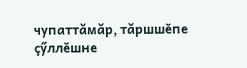чупаттăмăр, тăршшӗпе çӳллӗшне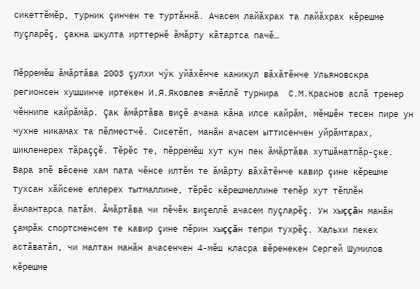сикеттӗмӗр, турник çинчен те туртăннă. Ачасем лайăхрах та лайăхрах кӗрешме пуçларӗç, çакна шкулта ирттернӗ ăмăрту кăтартса пачӗ…

Пӗрремӗш ăмăртăва 2003 çулхи чӳк уйăхӗнче каникул вăхăтӗнче Ульяновскра регионсен хушшинче иртекен И.Я.Яковлев ячӗллӗ турнира  С.М.Краснов аслă тренер чӗннипе кайрăмăр. Çак ăмăртăва виçӗ ачана кăна илсе кайрăм, мӗншӗн тесен пире ун чухне никамах та пӗлместчӗ. Сисетӗп, манăн ачасем ыттисенчен уйрăмтарах, шикленерех тăраççӗ. Тӗрӗс те, пӗрремӗш хут кун пек ăмăртăва хутшăнатпăр-çке. Вара эпӗ вӗсене хам пата чӗнсе илтӗм те ăмăрту вăхăтӗнче кавир çине кӗрешме тухсан хăйсене еплерех тытмаллине, тӗрӗс кӗрешмеллине тепӗр хут тӗплӗн ăнлантарса патăм. Ăмăртăва чи пӗчӗк виçеллӗ ачасем пуçларӗç. Ун хыççăн манăн çамрăк спортсменсем те кавир çине пӗрин хыççăн тепри тухрӗç. Хальхи пекех астăватăп, чи малтан манăн ачасенчен 4-мӗш класра вӗренекен Сергей Шумилов кӗрешме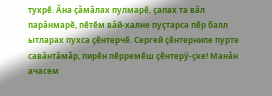тухрӗ. Ăна çăмăлах пулмарӗ, çапах та вăл парăнмарӗ, пӗтӗм вăй-халне пуçтарса пӗр балл ытларах пухса çӗнтерчӗ. Сергей çӗнтернипе пурте савăнтăмăр, пирӗн пӗрремӗш çӗнтерӳ-çке! Манăн ачасем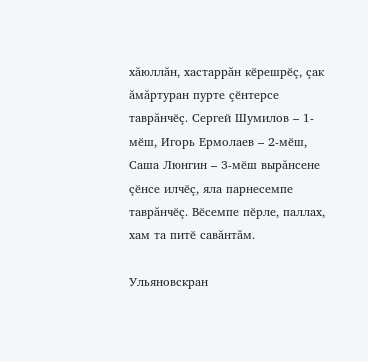хăюллăн, хастаррăн кӗрешрӗç, çак ăмăртуран пурте çӗнтерсе таврăнчӗç. Сергей Шумилов – 1-мӗш, Игорь Ермолаев – 2-мӗш, Саша Люнгин – 3-мӗш вырăнсене çӗнсе илчӗç, яла парнесемпе таврăнчӗç. Вӗсемпе пӗрле, паллах, хам та питӗ савăнтăм.

Ульяновскран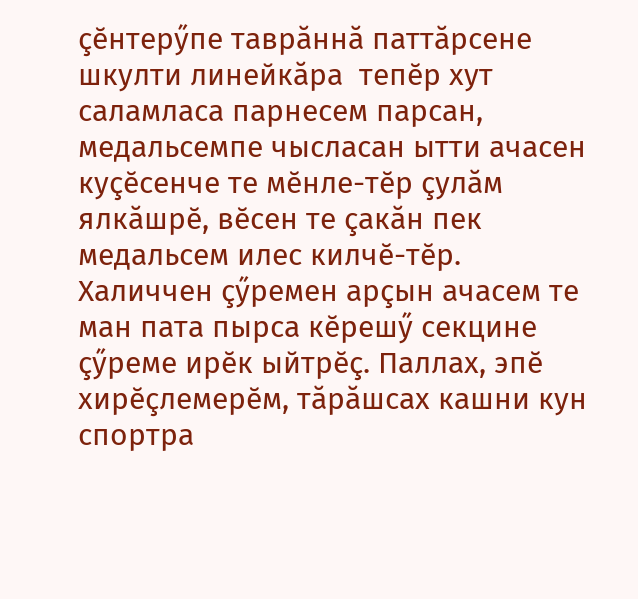çӗнтерӳпе таврăннă паттăрсене шкулти линейкăра  тепӗр хут саламласа парнесем парсан, медальсемпе чысласан ытти ачасен куçӗсенче те мӗнле-тӗр çулăм ялкăшрӗ, вӗсен те çакăн пек медальсем илес килчӗ-тӗр. Халиччен çӳремен арçын ачасем те ман пата пырса кӗрешӳ секцине çӳреме ирӗк ыйтрӗç. Паллах, эпӗ хирӗçлемерӗм, тăрăшсах кашни кун спортра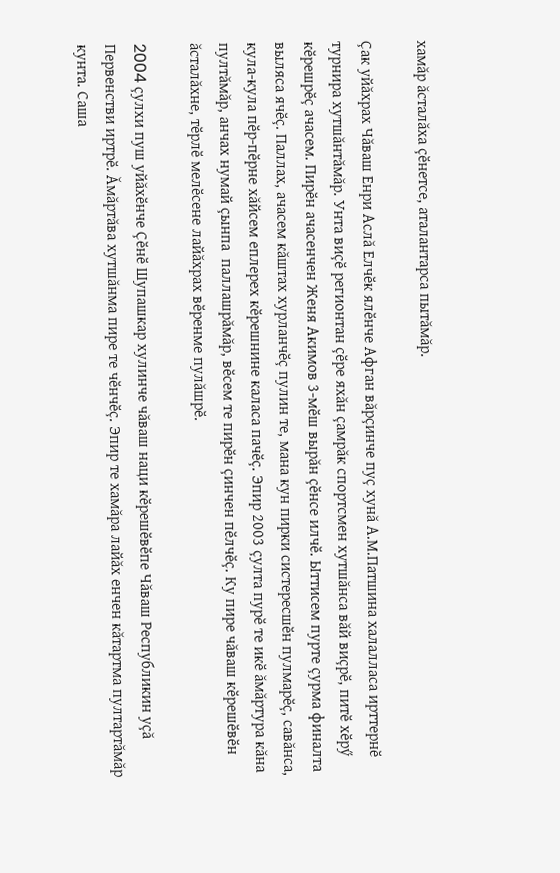хамăр ăсталăха çӗнетсе, аталантарса пытăмăр.

Çак уйăхрах Чăваш Енри Аслă Елчӗк ялӗнче Афган вăрçинче пуç хунă А.М.Патшина халалласа ирттернӗ турнира хутшăнтăмăр. Унта виçӗ регионтан çӗре яхăн çамрăк спортсмен хутшăнса вăй виçрӗ, питӗ хӗрӳ кӗрешрӗç ачасем. Пирӗн ачасенчен Женя Акимов 3-мӗш вырăн çӗнсе илчӗ. Ыттисем пурте çурма финалта выляса ячӗç. Паллах, ачасем кăштах хурланчӗç пулин те, мана кун пирки систересшӗн пулмарӗç, савăнса, кула-кула пӗр-пӗрне хăйсем еплерех кӗрешнине каласа пачӗç. Эпир 2003 çулта пурӗ те икӗ ăмăртура кăна пултăмăр, анчах нумай çынпа  паллашрăмăр, вӗсем те пирӗн çинчен пӗлчӗç. Ку пире чăваш кӗрешӗвӗн ăсталăхне, тӗрлӗ мелӗсене лайăхрах вӗренме пулăшрӗ.

2004 çулхи пуш уйăхӗнче Çӗнӗ Шупашкар хулинче чăваш наци кӗрешӗвӗпе Чăваш Республикин уçă Первенстви иртрӗ. Ăмăртăва хутшăнма пире те чӗнчӗç. Эпир те хамăра лайăх енчен кăтартма пултартăмăр кунта. Саша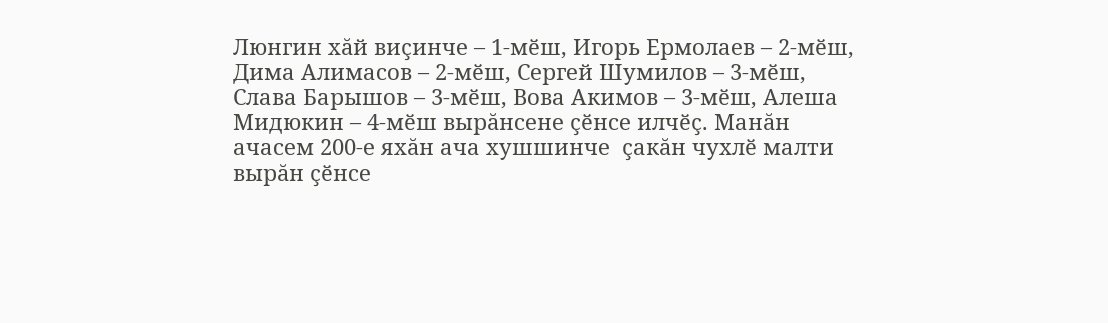Люнгин хăй виçинче – 1-мӗш, Игорь Ермолаев – 2-мӗш, Дима Алимасов – 2-мӗш, Сергей Шумилов – 3-мӗш, Слава Барышов – 3-мӗш, Вова Акимов – 3-мӗш, Алеша Мидюкин – 4-мӗш вырăнсене çӗнсе илчӗç. Манăн ачасем 200-е яхăн ача хушшинче  çакăн чухлӗ малти вырăн çӗнсе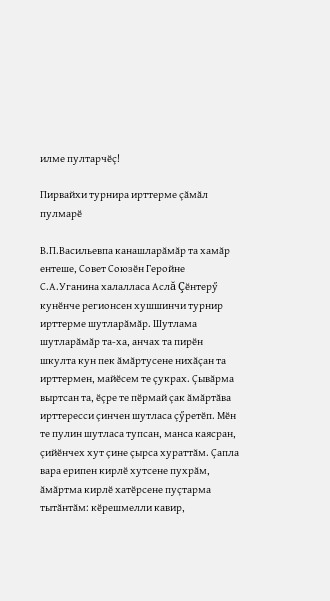илме пултарчӗç!

Пирвайхи турнира ирттерме çăмăл пулмарӗ

В.П.Васильевпа канашларăмăр та хамăр ентеше, Совет Союзӗн Геройне С.А.Уганина халалласа Аслă Çӗнтерӳ кунӗнче регионсен хушшинчи турнир ирттерме шутларăмăр. Шутлама шутларăмăр та-ха, анчах та пирӗн шкулта кун пек ăмăртусене нихăçан та ирттермен, майӗсем те çукрах. Çывăрма выртсан та, ӗçре те пӗрмай çак ăмăртăва ирттересси çинчен шутласа çӳретӗп. Мӗн те пулин шутласа тупсан, манса каясран, çийӗнчех хут çине çырса хураттăм. Çапла вара ерипен кирлӗ хутсене пухрăм, ăмăртма кирлӗ хатӗрсене пуçтарма тытăнтăм: кӗрешмелли кавир,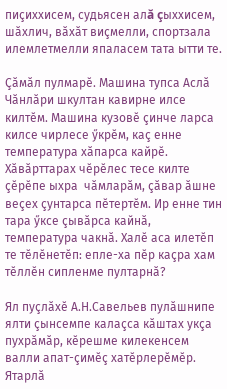пиçиххисем, судьясен алă çыххисем, шăхлич, вăхăт виçмелли, спортзала илемлетмелли япаласем тата ытти те.

Çăмăл пулмарӗ. Машина тупса Аслă Чăнлăри шкултан кавирне илсе килтӗм. Машина кузовӗ çинче ларса килсе чирлесе ӳкрӗм, каç енне температура хăпарса кайрӗ. Хăвăрттарах чӗрӗлес тесе килте çӗрӗпе ыхра  чăмларăм, çăвар ăшне веçех çунтарса пӗтертӗм. Ир енне тин тара ӳксе çывăрса кайнă, температура чакнă. Халӗ аса илетӗп те тӗлӗнетӗп: епле-ха пӗр каçра хам тӗллӗн сипленме пултарнă?

Ял пуçлăхӗ А.Н.Савельев пулăшнипе ялти çынсемпе калаçса кăштах укçа пухрăмăр, кӗрешме килекенсем валли апат-çимӗç хатӗрлерӗмӗр. Ятарлă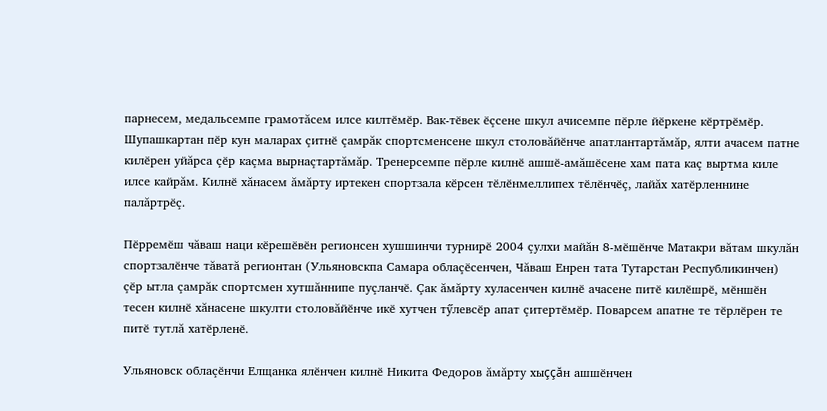парнесем, медальсемпе грамотăсем илсе килтӗмӗр. Вак-тӗвек ӗçсене шкул ачисемпе пӗрле йӗркене кӗртрӗмӗр. Шупашкартан пӗр кун маларах çитнӗ çамрăк спортсменсене шкул столовăйӗнче апатлантартăмăр, ялти ачасем патне килӗрен уйăрса çӗр каçма вырнаçтартăмăр. Тренерсемпе пӗрле килнӗ ашшӗ-амăшӗсене хам пата каç выртма киле илсе кайрăм. Килнӗ хăнасем ăмăрту иртекен спортзала кӗрсен тӗлӗнмеллипех тӗлӗнчӗç, лайăх хатӗрленнине палăртрӗç.

Пӗрремӗш чăваш наци кӗрешӗвӗн регионсен хушшинчи турнирӗ 2004 çулхи майăн 8-мӗшӗнче Матакри вăтам шкулăн спортзалӗнче тăватă регионтан (Ульяновскпа Самара облаçӗсенчен, Чăваш Енрен тата Тутарстан Республикинчен) çӗр ытла çамрăк спортсмен хутшăннипе пуçланчӗ. Çак ăмăрту хуласенчен килнӗ ачасене питӗ килӗшрӗ, мӗншӗн тесен килнӗ хăнасене шкулти столовăйӗнче икӗ хутчен тӳлевсӗр апат çитертӗмӗр. Поварсем апатне те тӗрлӗрен те питӗ тутлă хатӗрленӗ.

Ульяновск облаçӗнчи Елщанка ялӗнчен килнӗ Никита Федоров ăмăрту хыççăн ашшӗнчен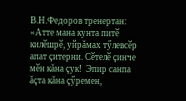В.Н.Федоров тренертан: «Атте мана кунта питӗ килӗшрӗ, уйрăмах тӳлевсӗр апат çитерни. Сӗтелӗ çинче мӗн кăна çук!  Эпир санпа ăçта кăна çӳремен,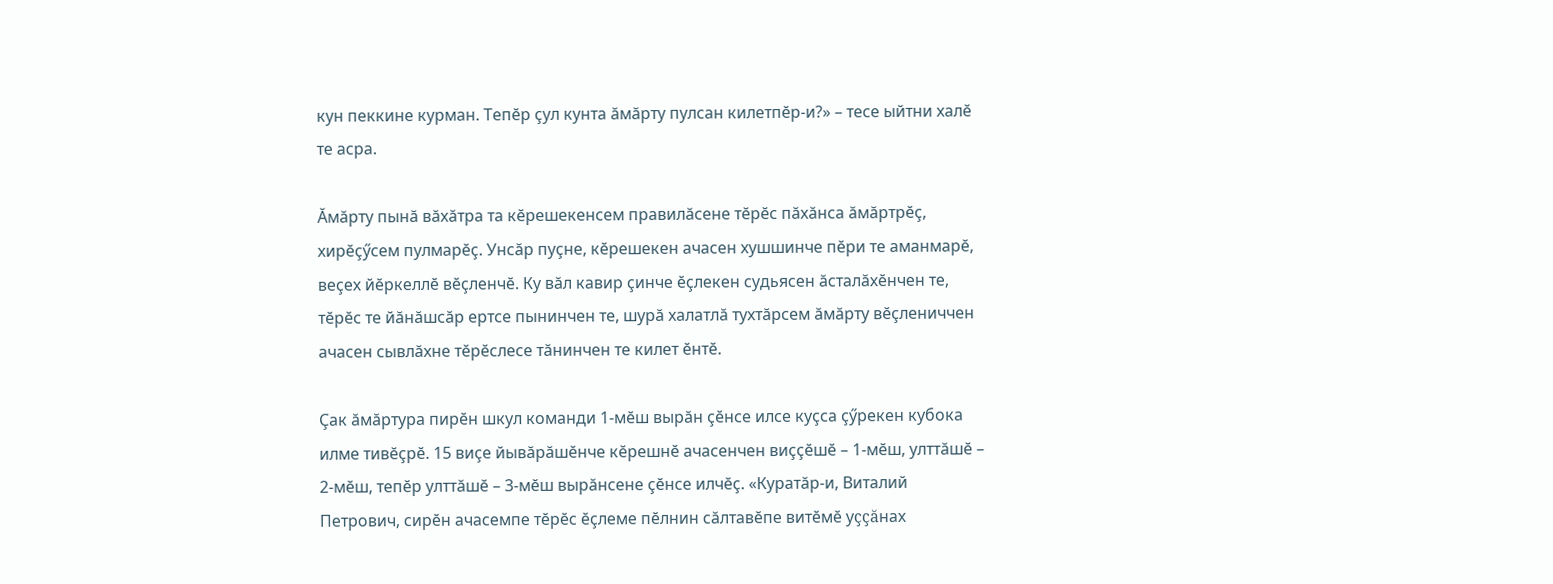кун пеккине курман. Тепӗр çул кунта ăмăрту пулсан килетпӗр-и?» – тесе ыйтни халӗ те асра.

Ăмăрту пынă вăхăтра та кӗрешекенсем правилăсене тӗрӗс пăхăнса ăмăртрӗç, хирӗçӳсем пулмарӗç. Унсăр пуçне, кӗрешекен ачасен хушшинче пӗри те аманмарӗ, веçех йӗркеллӗ вӗçленчӗ. Ку вăл кавир çинче ӗçлекен судьясен ăсталăхӗнчен те, тӗрӗс те йăнăшсăр ертсе пынинчен те, шурă халатлă тухтăрсем ăмăрту вӗçлениччен ачасен сывлăхне тӗрӗслесе тăнинчен те килет ӗнтӗ.

Çак ăмăртура пирӗн шкул команди 1-мӗш вырăн çӗнсе илсе куçса çӳрекен кубока илме тивӗçрӗ. 15 виçе йывăрăшӗнче кӗрешнӗ ачасенчен виççӗшӗ – 1-мӗш, улттăшӗ – 2-мӗш, тепӗр улттăшӗ – 3-мӗш вырăнсене çӗнсе илчӗç. «Куратăр-и, Виталий Петрович, сирӗн ачасемпе тӗрӗс ӗçлеме пӗлнин сăлтавӗпе витӗмӗ уççăнах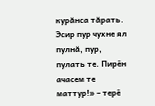курăнса тăрать. Эсир пур чухне ял пулнă, пур, пулать те. Пирӗн ачасем те маттур!» – терӗ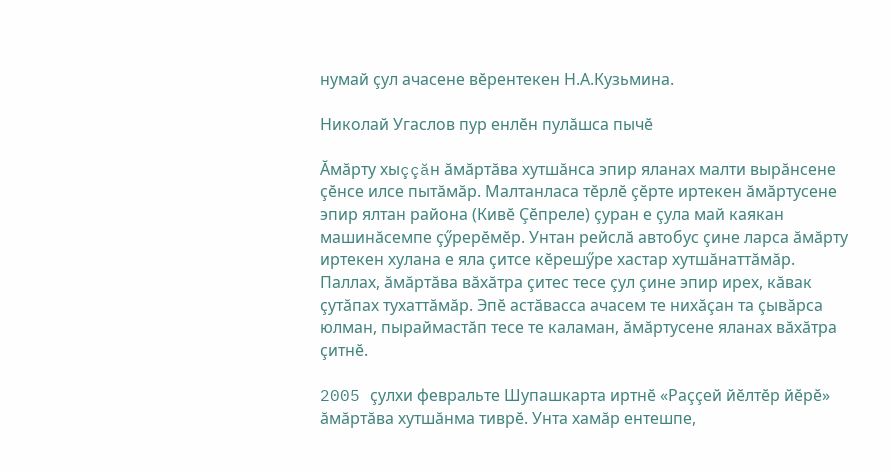нумай çул ачасене вӗрентекен Н.А.Кузьмина.

Николай Угаслов пур енлӗн пулăшса пычӗ

Ăмăрту хыççăн ăмăртăва хутшăнса эпир яланах малти вырăнсене çӗнсе илсе пытăмăр. Малтанласа тӗрлӗ çӗрте иртекен ăмăртусене эпир ялтан района (Кивӗ Çӗпреле) çуран е çула май каякан машинăсемпе çӳрерӗмӗр. Унтан рейслă автобус çине ларса ăмăрту иртекен хулана е яла çитсе кӗрешӳре хастар хутшăнаттăмăр. Паллах, ăмăртăва вăхăтра çитес тесе çул çине эпир ирех, кăвак çутăпах тухаттăмăр. Эпӗ астăвасса ачасем те нихăçан та çывăрса юлман, пыраймастăп тесе те каламан, ăмăртусене яланах вăхăтра çитнӗ.

2005 çулхи февральте Шупашкарта иртнӗ «Раççей йӗлтӗр йӗрӗ» ăмăртăва хутшăнма тиврӗ. Унта хамăр ентешпе,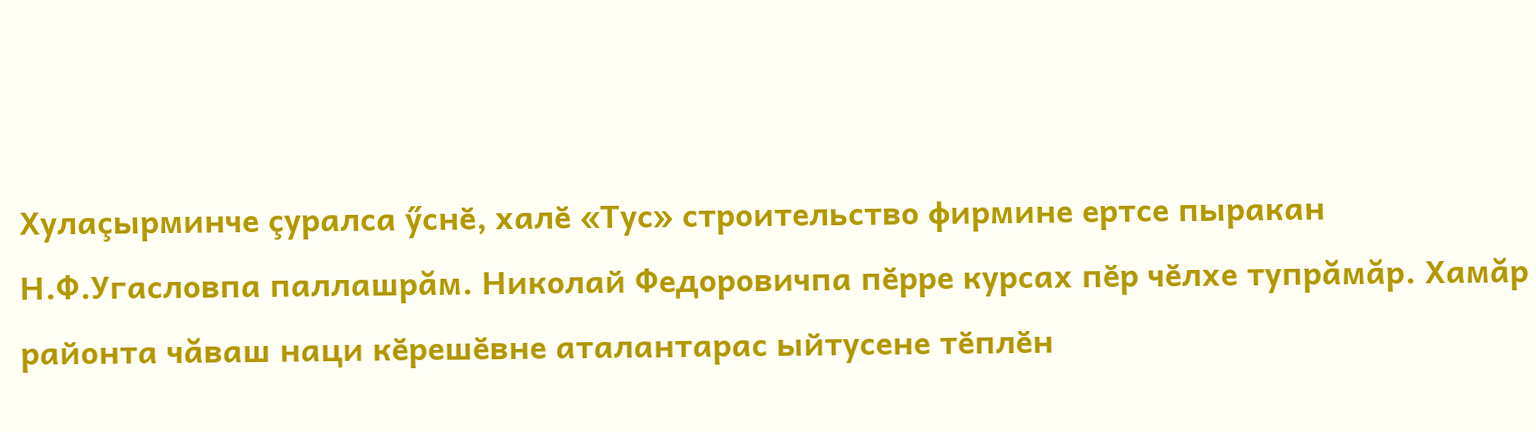Хулаçырминче çуралса ӳснӗ, халӗ «Тус» строительство фирмине ертсе пыракан Н.Ф.Угасловпа паллашрăм. Николай Федоровичпа пӗрре курсах пӗр чӗлхе тупрăмăр. Хамăр районта чăваш наци кӗрешӗвне аталантарас ыйтусене тӗплӗн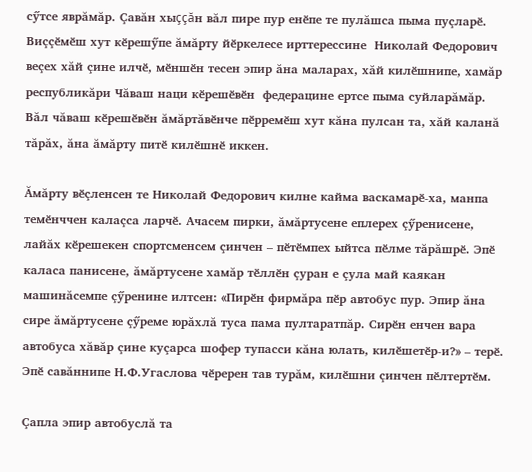сӳтсе яврăмăр. Çавăн хыççăн вăл пире пур енӗпе те пулăшса пыма пуçларӗ. Виççӗмӗш хут кӗрешӳпе ăмăрту йӗркелесе ирттерессине  Николай Федорович веçех хăй çине илчӗ, мӗншӗн тесен эпир ăна маларах, хăй килӗшнипе, хамăр республикăри Чăваш наци кӗрешӗвӗн  федерацине ертсе пыма суйларăмăр. Вăл чăваш кӗрешӗвӗн ăмăртăвӗнче пӗрремӗш хут кăна пулсан та, хăй каланă тăрăх, ăна ăмăрту питӗ килӗшнӗ иккен.

Ăмăрту вӗçленсен те Николай Федорович килне кайма васкамарӗ-ха, манпа темӗнччен калаçса ларчӗ. Ачасем пирки, ăмăртусене еплерех çӳренисене, лайăх кӗрешекен спортсменсем çинчен – пӗтӗмпех ыйтса пӗлме тăрăшрӗ. Эпӗ каласа панисене, ăмăртусене хамăр тӗллӗн çуран е çула май каякан машинăсемпе çӳренине илтсен: «Пирӗн фирмăра пӗр автобус пур. Эпир ăна сире ăмăртусене çӳреме юрăхлă туса пама пултаратпăр. Сирӗн енчен вара автобуса хăвăр çине куçарса шофер тупасси кăна юлать, килӗшетӗр-и?» – терӗ. Эпӗ савăннипе Н.Ф.Угаслова чӗререн тав турăм, килӗшни çинчен пӗлтертӗм.

Çапла эпир автобуслă та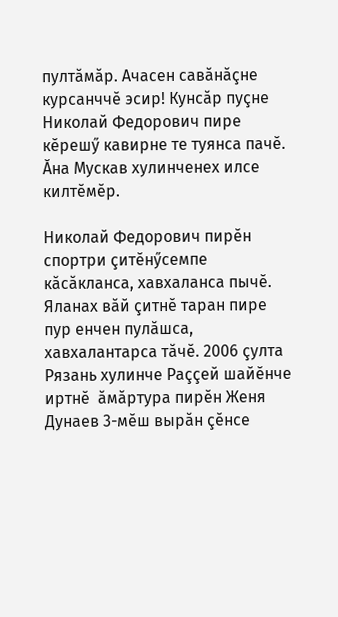пултăмăр. Ачасен савăнăçне курсанччӗ эсир! Кунсăр пуçне Николай Федорович пире кӗрешӳ кавирне те туянса пачӗ. Ăна Мускав хулинченех илсе килтӗмӗр.

Николай Федорович пирӗн спортри çитӗнӳсемпе кăсăкланса, хавхаланса пычӗ. Яланах вăй çитнӗ таран пире пур енчен пулăшса, хавхалантарса тăчӗ. 2006 çулта Рязань хулинче Раççей шайӗнче иртнӗ  ăмăртура пирӗн Женя Дунаев 3-мӗш вырăн çӗнсе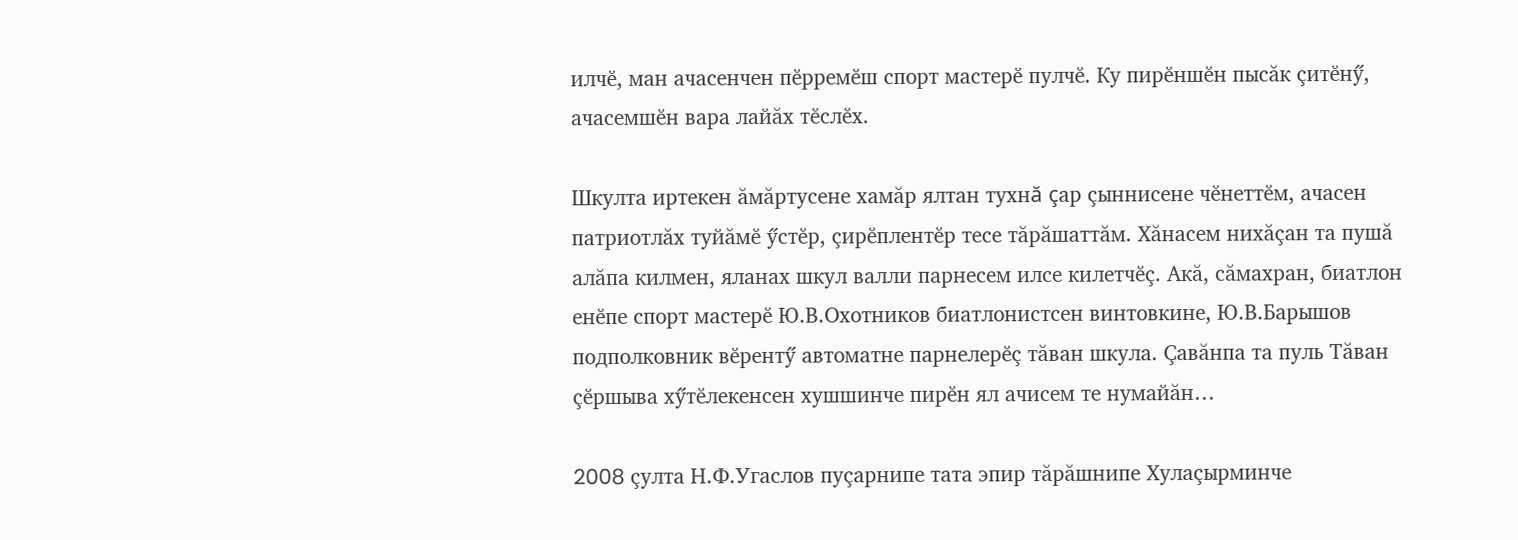илчӗ, ман ачасенчен пӗрремӗш спорт мастерӗ пулчӗ. Ку пирӗншӗн пысăк çитӗнӳ, ачасемшӗн вара лайăх тӗслӗх.

Шкулта иртекен ăмăртусене хамăр ялтан тухнă çар çыннисене чӗнеттӗм, ачасен патриотлăх туйăмӗ ӳстӗр, çирӗплентӗр тесе тăрăшаттăм. Хăнасем нихăçан та пушă алăпа килмен, яланах шкул валли парнесем илсе килетчӗç. Акă, сăмахран, биатлон енӗпе спорт мастерӗ Ю.В.Охотников биатлонистсен винтовкине, Ю.В.Барышов подполковник вӗрентӳ автоматне парнелерӗç тăван шкула. Çавăнпа та пуль Тăван çӗршыва хӳтӗлекенсен хушшинче пирӗн ял ачисем те нумайăн…

2008 çулта Н.Ф.Угаслов пуçарнипе тата эпир тăрăшнипе Хулаçырминче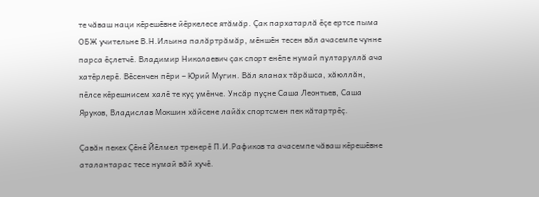те чăваш наци кӗрешӗвне йӗркелесе ятăмăр. Çак пархатарлă ӗçе ертсе пыма ОБЖ учительне В.Н.Ильина палăртрăмăр, мӗншӗн тесен вăл ачасемпе чунне парса ӗçлетчӗ. Владимир Николаевич çак спорт енӗпе нумай пултаруллă ача хатӗрлерӗ. Вӗсенчен пӗри – Юрий Мугин. Вăл яланах тăрăшса, хăюллăн, пӗлсе кӗрешнисем халӗ те куç умӗнче. Унсăр пуçне Саша Леонтьев, Саша Яруков, Владислав Мокшин хăйсене лайăх спортсмен пек кăтартрӗç.

Çавăн пекех Çӗнӗ Йӗлмел тренерӗ П.И.Рафиков та ачасемпе чăваш кӗрешӗвне аталантарас тесе нумай вăй хучӗ.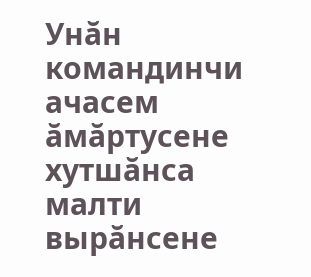Унăн командинчи ачасем ăмăртусене хутшăнса малти вырăнсене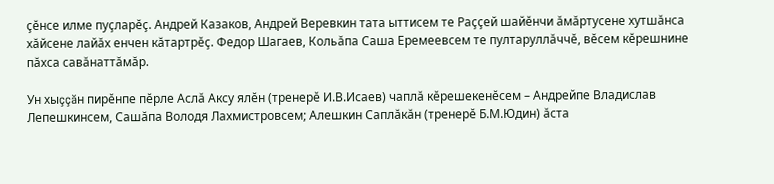çӗнсе илме пуçларӗç. Андрей Казаков, Андрей Веревкин тата ыттисем те Раççей шайӗнчи ăмăртусене хутшăнса хăйсене лайăх енчен кăтартрӗç. Федор Шагаев, Кольăпа Саша Еремеевсем те пултаруллăччӗ, вӗсем кӗрешнине пăхса савăнаттăмăр.

Ун хыççăн пирӗнпе пӗрле Аслă Аксу ялӗн (тренерӗ И.В.Исаев) чаплă кӗрешекенӗсем – Андрейпе Владислав Лепешкинсем, Сашăпа Володя Лахмистровсем; Алешкин Саплăкăн (тренерӗ Б.М.Юдин) ăста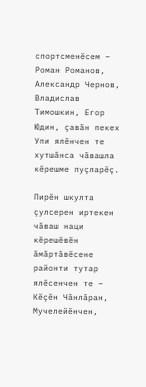спортсменӗсем – Роман Романов, Александр Чернов, Владислав Тимошкин, Егор Юдин, çавăн пекех Упи ялӗнчен те хутшăнса чăвашла кӗрешме пуçларӗç.

Пирӗн шкулта çулсерен иртекен чăваш наци кӗрешӗвӗн ăмăртăвӗсене  районти тутар ялӗсенчен те – Кӗçӗн Чăнлăран, Мучелейӗнчен,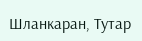Шланкаран, Тутар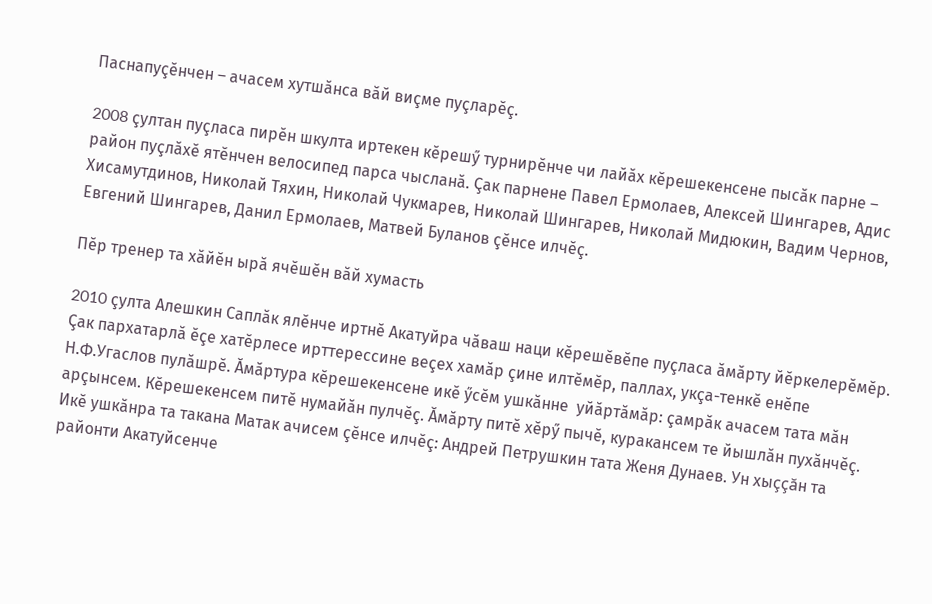Паснапуçӗнчен – ачасем хутшăнса вăй виçме пуçларӗç.

2008 çултан пуçласа пирӗн шкулта иртекен кӗрешӳ турнирӗнче чи лайăх кӗрешекенсене пысăк парне – район пуçлăхӗ ятӗнчен велосипед парса чысланă. Çак парнене Павел Ермолаев, Алексей Шингарев, Адис Хисамутдинов, Николай Тяхин, Николай Чукмарев, Николай Шингарев, Николай Мидюкин, Вадим Чернов, Евгений Шингарев, Данил Ермолаев, Матвей Буланов çӗнсе илчӗç.

Пӗр тренер та хăйӗн ырă ячӗшӗн вăй хумасть

2010 çулта Алешкин Саплăк ялӗнче иртнӗ Акатуйра чăваш наци кӗрешӗвӗпе пуçласа ăмăрту йӗркелерӗмӗр. Çак пархатарлă ӗçе хатӗрлесе ирттерессине веçех хамăр çине илтӗмӗр, паллах, укçа-тенкӗ енӗпе Н.Ф.Угаслов пулăшрӗ. Ăмăртура кӗрешекенсене икӗ ӳсӗм ушкăнне  уйăртăмăр: çамрăк ачасем тата мăн арçынсем. Кӗрешекенсем питӗ нумайăн пулчӗç. Ăмăрту питӗ хӗрӳ пычӗ, куракансем те йышлăн пухăнчӗç. Икӗ ушкăнра та такана Матак ачисем çӗнсе илчӗç: Андрей Петрушкин тата Женя Дунаев. Ун хыççăн та районти Акатуйсенче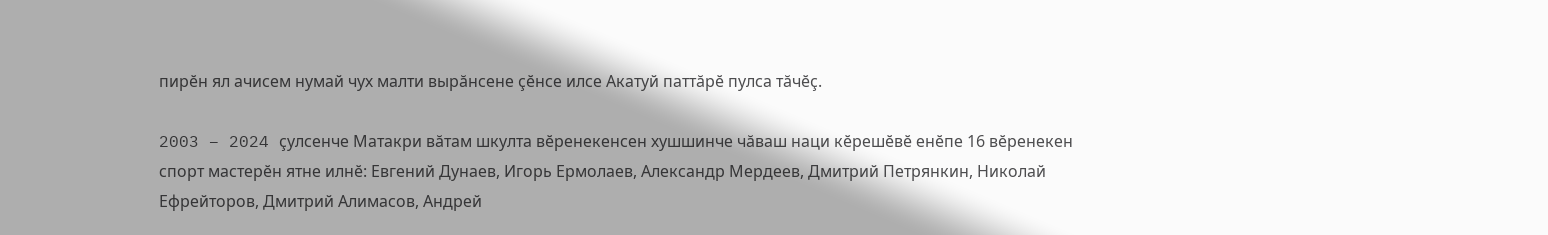пирӗн ял ачисем нумай чух малти вырăнсене çӗнсе илсе Акатуй паттăрӗ пулса тăчӗç.

2003 – 2024 çулсенче Матакри вăтам шкулта вӗренекенсен хушшинче чăваш наци кӗрешӗвӗ енӗпе 16 вӗренекен спорт мастерӗн ятне илнӗ: Евгений Дунаев, Игорь Ермолаев, Александр Мердеев, Дмитрий Петрянкин, Николай Ефрейторов, Дмитрий Алимасов, Андрей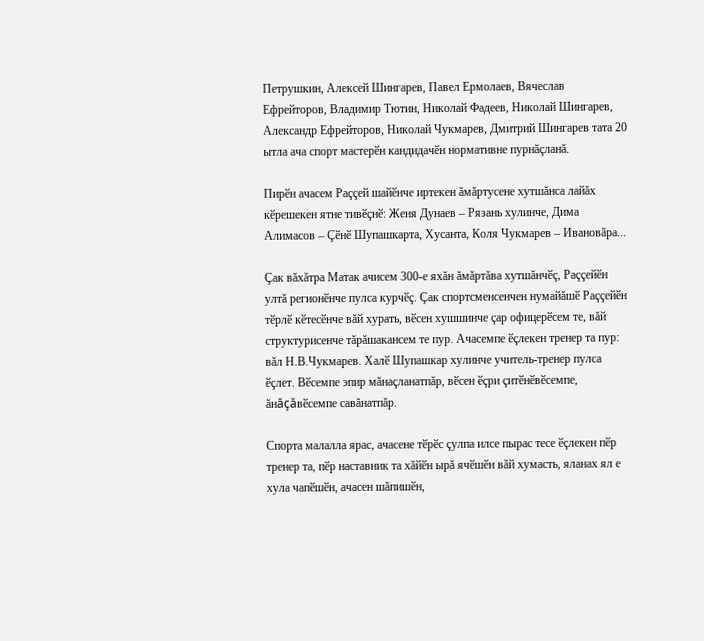Петрушкин, Алексей Шингарев, Павел Ермолаев, Вячеслав Ефрейторов, Владимир Тютин, Николай Фадеев, Николай Шингарев, Александр Ефрейторов, Николай Чукмарев, Дмитрий Шингарев тата 20 ытла ача спорт мастерӗн кандидачӗн нормативне пурнăçланă.

Пирӗн ачасем Раççей шайӗнче иртекен ăмăртусене хутшăнса лайăх кӗрешекен ятне тивӗçнӗ: Женя Дунаев – Рязань хулинче, Дима Алимасов – Çӗнӗ Шупашкарта, Хусанта, Коля Чукмарев – Ивановăра...

Çак вăхăтра Матак ачисем 300-е яхăн ăмăртăва хутшăнчӗç, Раççейӗн  ултă регионӗнче пулса курчӗç. Çак спортсменсенчен нумайăшӗ Раççейӗн тӗрлӗ кӗтесӗнче вăй хурать, вӗсен хушшинче çар офицерӗсем те, вăй структурисенче тăрăшакансем те пур. Ачасемпе ӗçлекен тренер та пур:  вăл Н.В.Чукмарев. Халӗ Шупашкар хулинче учитель-тренер пулса ӗçлет. Вӗсемпе эпир мăнаçланатпăр, вӗсен ӗçри çитӗнӗвӗсемпе, ăнăçăвӗсемпе савăнатпăр.

Спорта малалла ярас, ачасене тӗрӗс çулпа илсе пырас тесе ӗçлекен пӗр тренер та, пӗр наставник та хăйӗн ырă ячӗшӗн вăй хумасть, яланах ял е хула чапӗшӗн, ачасен шăпишӗн,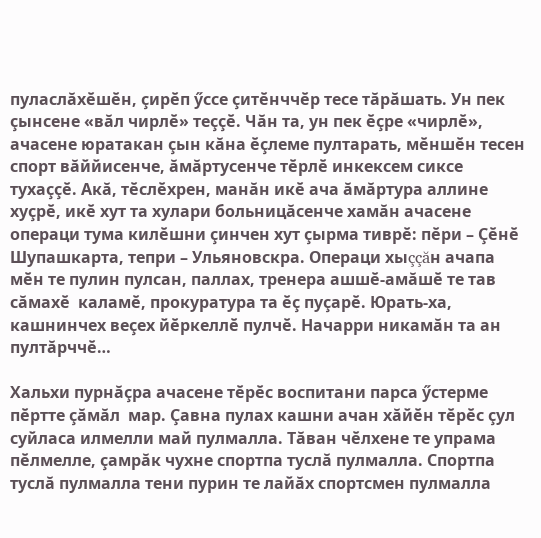пуласлăхӗшӗн, çирӗп ӳссе çитӗнччӗр тесе тăрăшать. Ун пек çынсене «вăл чирлӗ» теççӗ. Чăн та, ун пек ӗçре «чирлӗ», ачасене юратакан çын кăна ӗçлеме пултарать, мӗншӗн тесен спорт вăййисенче, ăмăртусенче тӗрлӗ инкексем сиксе тухаççӗ. Акă, тӗслӗхрен, манăн икӗ ача ăмăртура аллине хуçрӗ, икӗ хут та хулари больницăсенче хамăн ачасене операци тума килӗшни çинчен хут çырма тиврӗ: пӗри – Çӗнӗ Шупашкарта, тепри – Ульяновскра. Операци хыççăн ачапа мӗн те пулин пулсан, паллах, тренера ашшӗ-амăшӗ те тав сăмахӗ  каламӗ, прокуратура та ӗç пуçарӗ. Юрать-ха, кашнинчех веçех йӗркеллӗ пулчӗ. Начарри никамăн та ан пултăрччӗ…

Хальхи пурнăçра ачасене тӗрӗс воспитани парса ӳстерме пӗртте çăмăл  мар. Çавна пулах кашни ачан хăйӗн тӗрӗс çул суйласа илмелли май пулмалла. Тăван чӗлхене те упрама пӗлмелле, çамрăк чухне спортпа туслă пулмалла. Спортпа туслă пулмалла тени пурин те лайăх спортсмен пулмалла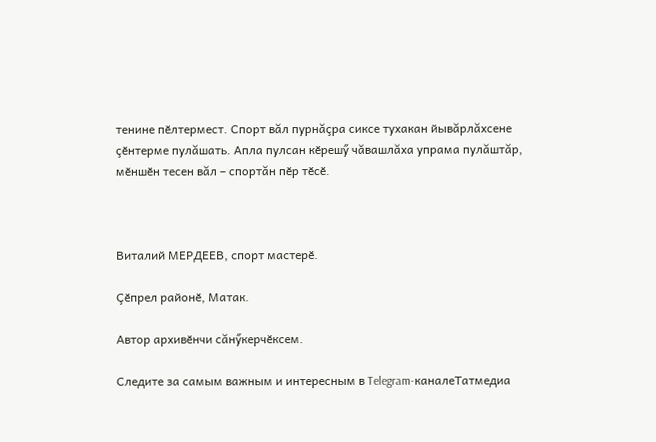тенине пӗлтермест. Спорт вăл пурнăçра сиксе тухакан йывăрлăхсене çӗнтерме пулăшать. Апла пулсан кӗрешӳ чăвашлăха упрама пулăштăр, мӗншӗн тесен вăл – спортăн пӗр тӗсӗ.



Виталий МЕРДЕЕВ, спорт мастерӗ.

Çӗпрел районӗ, Матак.

Автор архивӗнчи сăнӳкерчӗксем.

Следите за самым важным и интересным в Telegram-каналеТатмедиа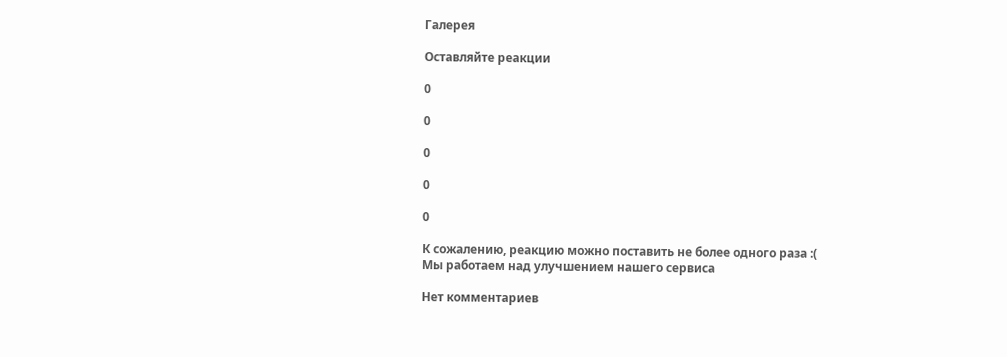Галерея

Оставляйте реакции

0

0

0

0

0

К сожалению, реакцию можно поставить не более одного раза :(
Мы работаем над улучшением нашего сервиса

Нет комментариев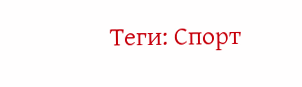Теги: Спорт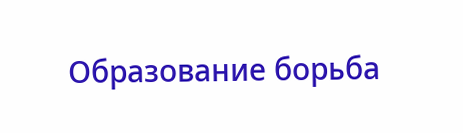Образование борьба